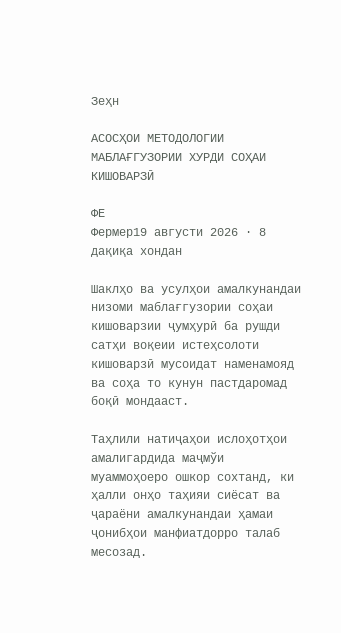Зеҳн

АСОСҲОИ МЕТОДОЛОГИИ МАБЛАҒГУЗОРИИ ХУРДИ СОҲАИ КИШОВАРЗӢ

ФЕ
Фермер19 августи 2026 · 8 дақиқа хондан

Шаклҳо ва усулҳои амалкунандаи низоми маблағгузории соҳаи кишоварзии ҷумҳурӣ ба рушди сатҳи воқеии истеҳсолоти кишоварзӣ мусоидат наменамояд ва соҳа то кунун пастдаромад боқӣ мондааст.

Таҳлили натиҷаҳои ислоҳотҳои амалигардида маҷмўи муаммоҳоеро ошкор сохтанд, ки ҳалли онҳо таҳияи сиёсат ва ҷараёни амалкунандаи ҳамаи ҷонибҳои манфиатдорро талаб месозад.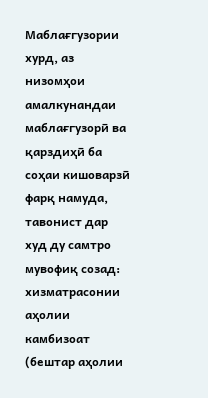Маблағгузории хурд, аз низомҳои амалкунандаи маблағгузорӣ ва қарздиҳӣ ба соҳаи кишоварзӣ фарқ намуда, тавонист дар худ ду самтро мувофиқ созад: хизматрасонии аҳолии камбизоат (бештар аҳолии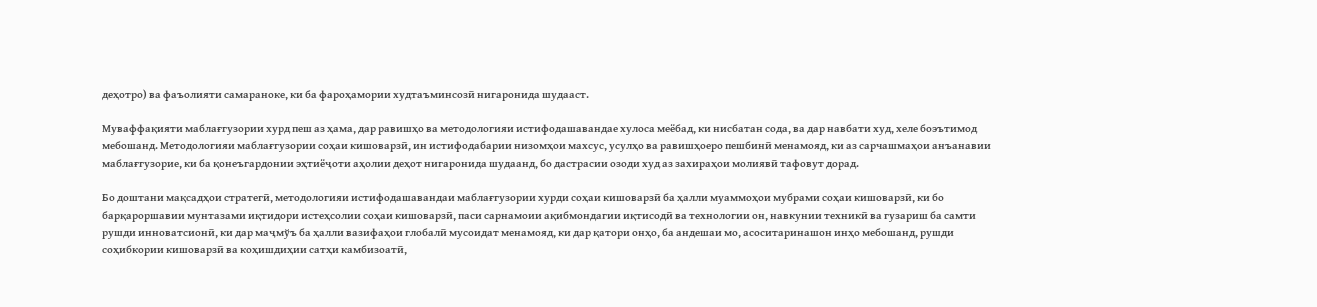деҳотро) ва фаъолияти самараноке, ки ба фароҳамории худтаъминсозӣ нигаронида шудааст.

Муваффақияти маблағгузории хурд пеш аз ҳама, дар равишҳо ва методологияи истифодашавандае хулоса меёбад, ки нисбатан сода, ва дар навбати худ, хеле боэътимод мебошанд. Методологияи маблағгузории соҳаи кишоварзӣ, ин истифодабарии низомҳои махсус, усулҳо ва равишҳоеро пешбинӣ менамояд, ки аз сарчашмаҳои анъанавии маблағгузорие, ки ба қонеъгардонии эҳтиёҷоти аҳолии деҳот нигаронида шудаанд, бо дастрасии озоди худ аз захираҳои молиявӣ тафовут дорад.

Бо доштани мақсадҳои стратегӣ, методологияи истифодашавандаи маблағгузории хурди соҳаи кишоварзӣ ба ҳалли муаммоҳои мубрами соҳаи кишоварзӣ, ки бо барқароршавии мунтазами иқтидори истеҳсолии соҳаи кишоварзӣ, паси сарнамоии ақибмондагии иқтисодӣ ва технологии он, навкунии техникӣ ва гузариш ба самти рушди инноватсионӣ, ки дар маҷмўъ ба ҳалли вазифаҳои глобалӣ мусоидат менамояд, ки дар қатори онҳо, ба андешаи мо, асоситаринашон инҳо мебошанд, рушди соҳибкории кишоварзӣ ва коҳишдиҳии сатҳи камбизоатӣ,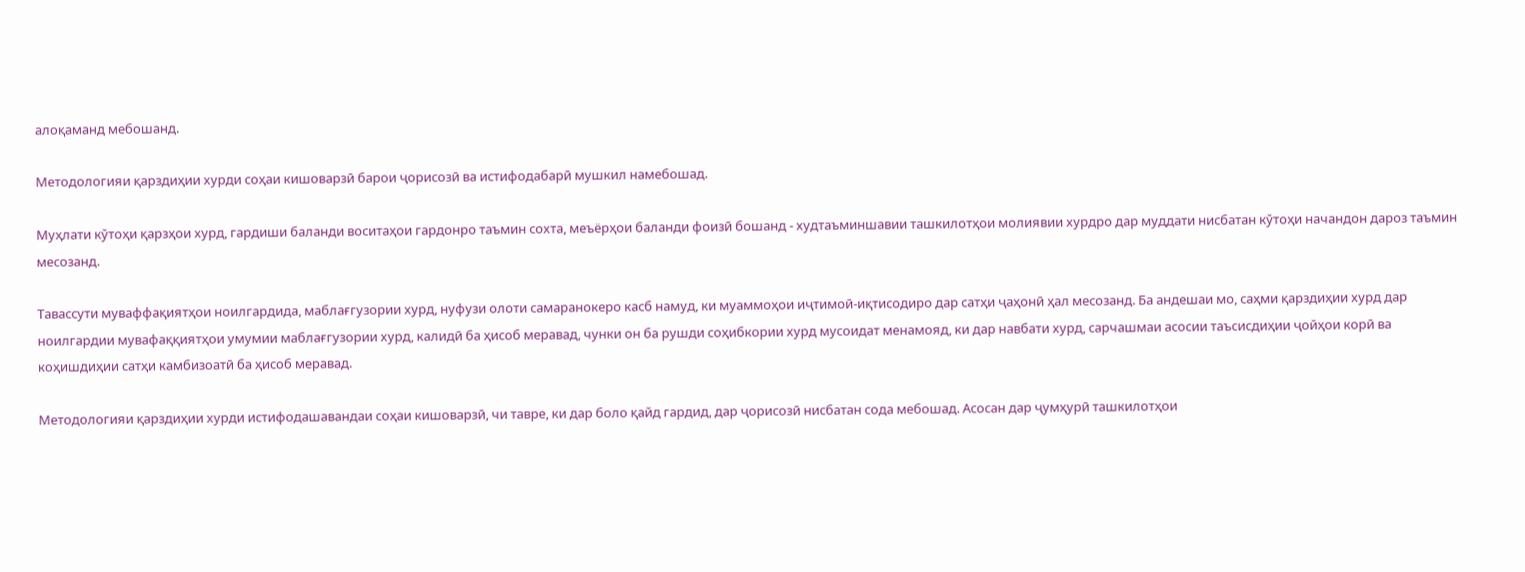алоқаманд мебошанд.

Методологияи қарздиҳии хурди соҳаи кишоварзӣ барои ҷорисозӣ ва истифодабарӣ мушкил намебошад.

Муҳлати кўтоҳи қарзҳои хурд, гардиши баланди воситаҳои гардонро таъмин сохта, меъёрҳои баланди фоизӣ бошанд - худтаъминшавии ташкилотҳои молиявии хурдро дар муддати нисбатан кўтоҳи начандон дароз таъмин месозанд.

Тавассути муваффақиятҳои ноилгардида, маблағгузории хурд, нуфузи олоти самаранокеро касб намуд, ки муаммоҳои иҷтимоӣ-иқтисодиро дар сатҳи ҷаҳонӣ ҳал месозанд. Ба андешаи мо, саҳми қарздиҳии хурд дар ноилгардии мувафаққиятҳои умумии маблағгузории хурд, калидӣ ба ҳисоб меравад, чунки он ба рушди соҳибкории хурд мусоидат менамояд, ки дар навбати хурд, сарчашмаи асосии таъсисдиҳии ҷойҳои корӣ ва коҳишдиҳии сатҳи камбизоатӣ ба ҳисоб меравад.

Методологияи қарздиҳии хурди истифодашавандаи соҳаи кишоварзӣ, чи тавре, ки дар боло қайд гардид, дар ҷорисозӣ нисбатан сода мебошад. Асосан дар ҷумҳурӣ ташкилотҳои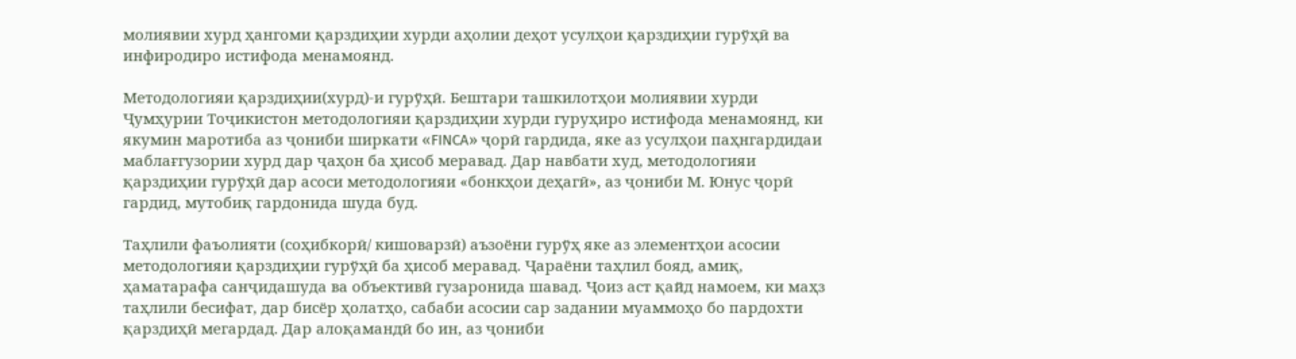молиявии хурд ҳангоми қарздиҳии хурди аҳолии деҳот усулҳои қарздиҳии гурўҳӣ ва инфиродиро истифода менамоянд.

Методологияи қарздиҳии(хурд)-и гурўҳӣ. Бештари ташкилотҳои молиявии хурди Ҷумҳурии Тоҷикистон методологияи қарздиҳии хурди гуруҳиро истифода менамоянд, ки якумин маротиба аз ҷониби ширкати «FINCA» ҷорӣ гардида, яке аз усулҳои паҳнгардидаи маблағгузории хурд дар ҷаҳон ба ҳисоб меравад. Дар навбати худ, методологияи қарздиҳии гурўҳӣ дар асоси методологияи «бонкҳои деҳагӣ», аз ҷониби М. Юнус ҷорӣ гардид, мутобиқ гардонида шуда буд.

Таҳлили фаъолияти (соҳибкорӣ/ кишоварзӣ) аъзоёни гурўҳ яке аз элементҳои асосии методологияи қарздиҳии гурўҳӣ ба ҳисоб меравад. Ҷараёни таҳлил бояд, амиқ, ҳаматарафа санҷидашуда ва объективӣ гузаронида шавад. Ҷоиз аст қайд намоем, ки маҳз таҳлили бесифат, дар бисёр ҳолатҳо, сабаби асосии сар задании муаммоҳо бо пардохти қарздиҳӣ мегардад. Дар алоқамандӣ бо ин, аз ҷониби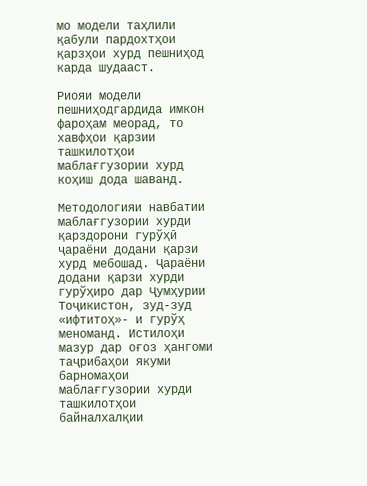мо модели таҳлили қабули пардохтҳои қарзҳои хурд пешниҳод карда шудааст.

Риояи модели пешниҳодгардида имкон фароҳам меорад, то хавфҳои қарзии ташкилотҳои маблағгузории хурд коҳиш дода шаванд.

Методологияи навбатии маблағгузории хурди қарздорони гурўҳӣ ҷараёни додани қарзи хурд мебошад. Ҷараёни додани қарзи хурди гурўҳиро дар Ҷумҳурии Тоҷикистон, зуд-зуд «ифтитоҳ»- и гурўҳ меноманд. Истилоҳи мазур дар оғоз ҳангоми таҷрибаҳои якуми барномаҳои маблағгузории хурди ташкилотҳои байналхалқии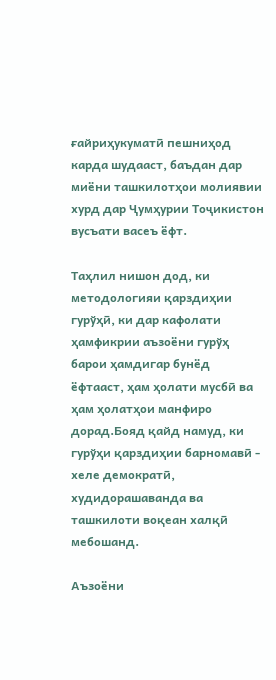ғайриҳукуматӣ пешниҳод карда шудааст, баъдан дар миёни ташкилотҳои молиявии хурд дар Ҷумҳурии Тоҷикистон вусъати васеъ ёфт.

Таҳлил нишон дод, ки методологияи қарздиҳии гурўҳӣ, ки дар кафолати ҳамфикрии аъзоёни гурўҳ барои ҳамдигар бунёд ёфтааст, ҳам ҳолати мусбӣ ва ҳам ҳолатҳои манфиро дорад.Бояд қайд намуд, ки гурўҳи қарздиҳии барномавӣ - хеле демократӣ, худидорашаванда ва ташкилоти воқеан халқӣ мебошанд.

Аъзоёни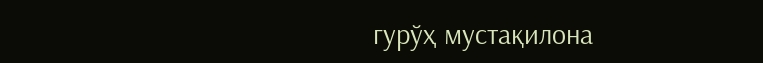гурўҳ мустақилона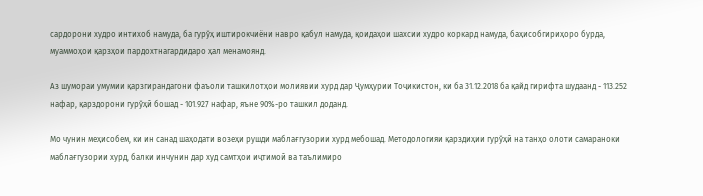сардорони худро интихоб намуда, ба гурўҳ иштирокчиёни навро қабул намуда, қоидаҳои шахсии худро коркард намуда, баҳисобгириҳоро бурда, муаммоҳои қарзҳои пардохтнагардидаро ҳал менамоянд.

Аз шумораи умумии қарзгирандагони фаъоли ташкилотҳои молиявии хурд дар Ҷумҳурии Тоҷикистон, ки ба 31.12.2018 ба қайд гирифта шудаанд - 113.252 нафар, қарздорони гурўҳӣ бошад - 101.927 нафар, яъне 90%-ро ташкил доданд.

Мо чунин меҳисобем, ки ин санад шаҳодати возеҳи рушди маблағгузории хурд мебошад. Методологияи қарздиҳии гурўҳӣ на танҳо олоти самараноки маблағгузории хурд, балки инчунин дар худ самтҳои иҷтимоӣ ва таълимиро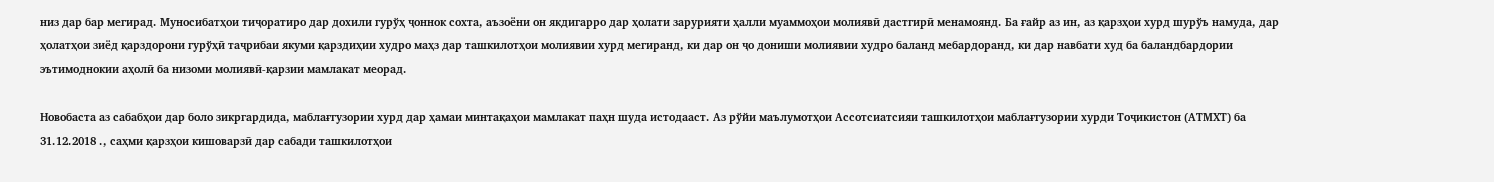низ дар бар мегирад. Муносибатҳои тиҷоратиро дар дохили гурўҳ ҷоннок сохта, аъзоёни он якдигарро дар ҳолати зарурияти ҳалли муаммоҳои молиявӣ дастгирӣ менамоянд. Ба ғайр аз ин, аз қарзҳои хурд шурўъ намуда, дар ҳолатҳои зиёд қарздорони гурўҳӣ таҷрибаи якуми қарздиҳии худро маҳз дар ташкилотҳои молиявии хурд мегиранд, ки дар он ҷо дониши молиявии худро баланд мебардоранд, ки дар навбати худ ба баландбардории эътимоднокии аҳолӣ ба низоми молиявӣ-қарзии мамлакат меорад.

Новобаста аз сабабҳои дар боло зикргардида, маблағгузории хурд дар ҳамаи минтақаҳои мамлакат паҳн шуда истодааст. Аз рўйи маълумотҳои Ассотсиатсияи ташкилотҳои маблағгузории хурди Тоҷикистон (АТМХТ) ба 31.12.2018 ., саҳми қарзҳои кишоварзӣ дар сабади ташкилотҳои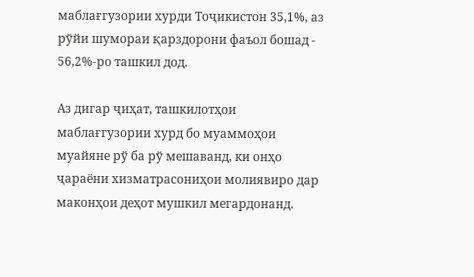маблағгузории хурди Тоҷикистон 35,1%, аз рўйи шумораи қарздорони фаъол бошад - 56,2%-ро ташкил дод.

Аз дигар ҷиҳат, ташкилотҳои маблағгузории хурд бо муаммоҳои муайяне рў ба рў мешаванд, ки онҳо ҷараёни хизматрасониҳои молиявиро дар маконҳои деҳот мушкил мегардонанд.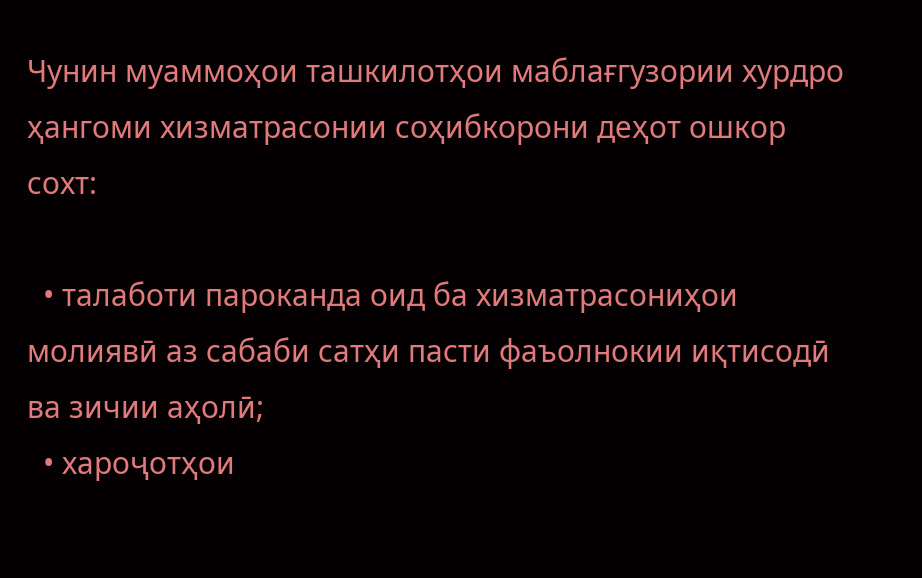Чунин муаммоҳои ташкилотҳои маблағгузории хурдро ҳангоми хизматрасонии соҳибкорони деҳот ошкор сохт:

  • талаботи пароканда оид ба хизматрасониҳои молиявӣ аз сабаби сатҳи пасти фаъолнокии иқтисодӣ ва зичии аҳолӣ;
  • хароҷотҳои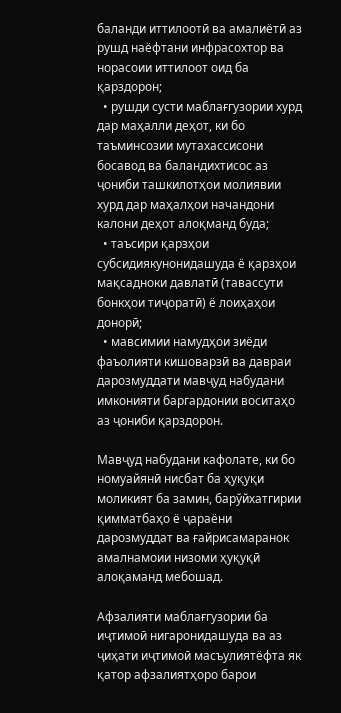баланди иттилоотӣ ва амалиётӣ аз рушд наёфтани инфрасохтор ва норасоии иттилоот оид ба қарздорон;
  • рушди сусти маблағгузории хурд дар маҳалли деҳот, ки бо таъминсозии мутахассисони босавод ва баландихтисос аз ҷониби ташкилотҳои молиявии хурд дар маҳалҳои начандони калони деҳот алоқманд буда;
  • таъсири қарзҳои субсидиякунонидашуда ё қарзҳои мақсадноки давлатӣ (тавассути бонкҳои тиҷоратӣ) ё лоиҳаҳои донорӣ;
  • мавсимии намудҳои зиёди фаъолияти кишоварзӣ ва давраи дарозмуддати мавҷуд набудани имконияти баргардонии воситаҳо аз ҷониби қарздорон.

Мавҷуд набудани кафолате, ки бо номуайянӣ нисбат ба ҳуқуқи моликият ба замин, барўйхатгирии қимматбаҳо ё ҷараёни дарозмуддат ва ғайрисамаранок амалнамоии низоми ҳуқуқӣ алоқаманд мебошад.

Афзалияти маблағгузории ба иҷтимоӣ нигаронидашуда ва аз ҷиҳати иҷтимоӣ масъулиятёфта як қатор афзалиятҳоро барои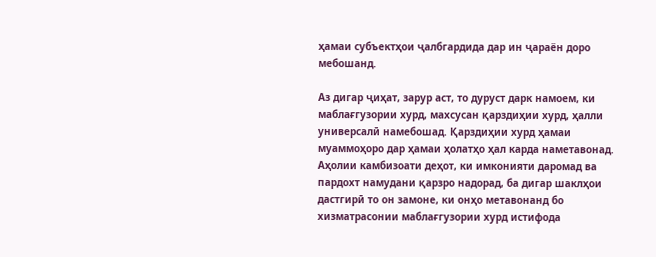ҳамаи субъектҳои ҷалбгардида дар ин ҷараён доро мебошанд.

Аз дигар ҷиҳат, зарур аст, то дуруст дарк намоем, ки маблағгузории хурд, махсусан қарздиҳии хурд, ҳалли универсалӣ намебошад. Қарздиҳии хурд ҳамаи муаммоҳоро дар ҳамаи ҳолатҳо ҳал карда наметавонад. Аҳолии камбизоати деҳот, ки имконияти даромад ва пардохт намудани қарзро надорад, ба дигар шаклҳои дастгирӣ то он замоне, ки онҳо метавонанд бо хизматрасонии маблағгузории хурд истифода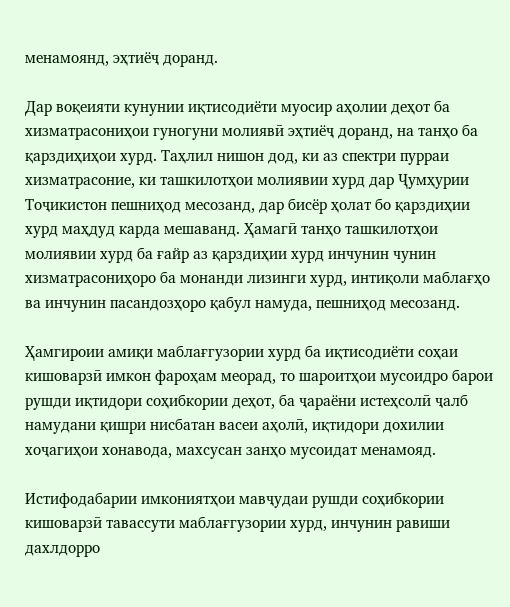менамоянд, эҳтиёҷ доранд.

Дар воқеияти кунунии иқтисодиёти муосир аҳолии деҳот ба хизматрасониҳои гуногуни молиявӣ эҳтиёҷ доранд, на танҳо ба қарздиҳиҳои хурд. Таҳлил нишон дод, ки аз спектри пурраи хизматрасоние, ки ташкилотҳои молиявии хурд дар Ҷумҳурии Тоҷикистон пешниҳод месозанд, дар бисёр ҳолат бо қарздиҳии хурд маҳдуд карда мешаванд. Ҳамагӣ танҳо ташкилотҳои молиявии хурд ба ғайр аз қарздиҳии хурд инчунин чунин хизматрасониҳоро ба монанди лизинги хурд, интиқоли маблағҳо ва инчунин пасандозҳоро қабул намуда, пешниҳод месозанд.

Ҳамгироии амиқи маблағгузории хурд ба иқтисодиёти соҳаи кишоварзӣ имкон фароҳам меорад, то шароитҳои мусоидро барои рушди иқтидори соҳибкории деҳот, ба ҷараёни истеҳсолӣ ҷалб намудани қишри нисбатан васеи аҳолӣ, иқтидори дохилии хоҷагиҳои хонавода, махсусан занҳо мусоидат менамояд.

Истифодабарии имкониятҳои мавҷудаи рушди соҳибкории кишоварзӣ тавассути маблағгузории хурд, инчунин равиши дахлдорро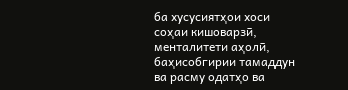ба хусусиятҳои хоси соҳаи кишоварзӣ, менталитети аҳолӣ, баҳисобгирии тамаддун ва расму одатҳо ва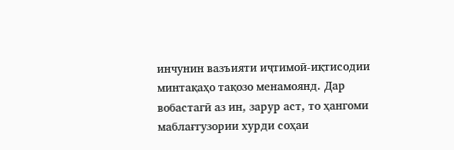инчунин вазъияти иҷтимоӣ-иқтисодии минтақаҳо тақозо менамоянд. Дар вобастагӣ аз ин, зарур аст, то ҳангоми маблағгузории хурди соҳаи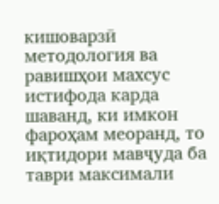кишоварзӣ методология ва равишҳои махсус истифода карда шаванд, ки имкон фароҳам меоранд, то иқтидори мавҷуда ба таври максимали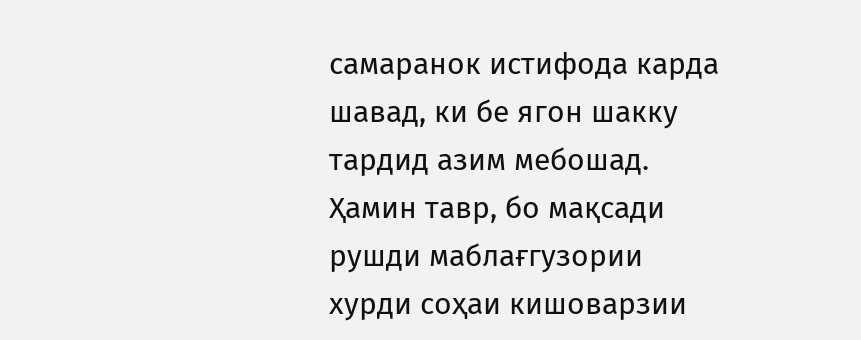самаранок истифода карда шавад, ки бе ягон шакку тардид азим мебошад. Ҳамин тавр, бо мақсади рушди маблағгузории хурди соҳаи кишоварзии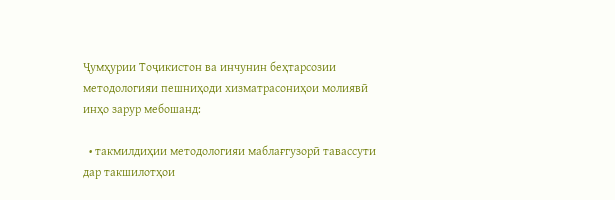Ҷумҳурии Тоҷикистон ва инчунин беҳтарсозии методологияи пешниҳоди хизматрасониҳои молиявӣ инҳо зарур мебошанд:

  • такмилдиҳии методологияи маблағгузорӣ тавассути дар такшилотҳои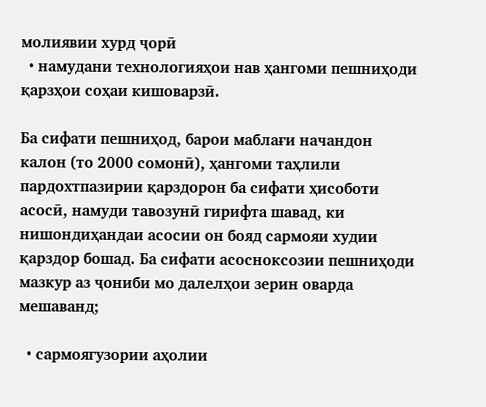молиявии хурд ҷорӣ
  • намудани технологияҳои нав ҳангоми пешниҳоди қарзҳои соҳаи кишоварзӣ.

Ба сифати пешниҳод, барои маблағи начандон калон (то 2000 сомонӣ), ҳангоми таҳлили пардохтпазирии қарздорон ба сифати ҳисоботи асосӣ, намуди тавозунӣ гирифта шавад, ки нишондиҳандаи асосии он бояд сармояи худии қарздор бошад. Ба сифати асосноксозии пешниҳоди мазкур аз ҷониби мо далелҳои зерин оварда мешаванд;

  • сармоягузории аҳолии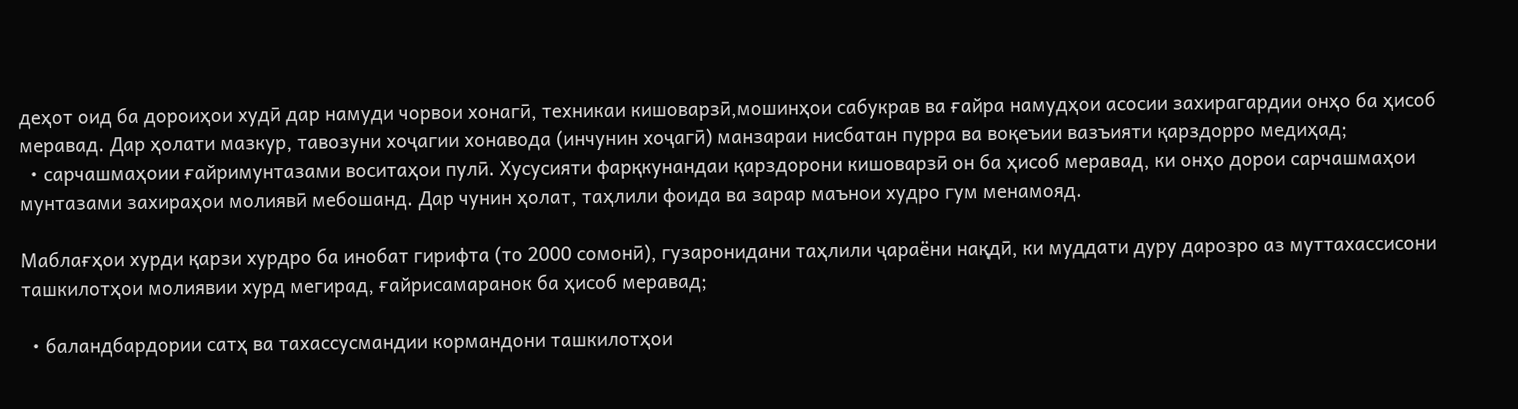деҳот оид ба дороиҳои худӣ дар намуди чорвои хонагӣ, техникаи кишоварзӣ,мошинҳои сабукрав ва ғайра намудҳои асосии захирагардии онҳо ба ҳисоб меравад. Дар ҳолати мазкур, тавозуни хоҷагии хонавода (инчунин хоҷагӣ) манзараи нисбатан пурра ва воқеъии вазъияти қарздорро медиҳад;
  • сарчашмаҳоии ғайримунтазами воситаҳои пулӣ. Хусусияти фарқкунандаи қарздорони кишоварзӣ он ба ҳисоб меравад, ки онҳо дорои сарчашмаҳои мунтазами захираҳои молиявӣ мебошанд. Дар чунин ҳолат, таҳлили фоида ва зарар маънои худро гум менамояд.

Маблағҳои хурди қарзи хурдро ба инобат гирифта (то 2000 сомонӣ), гузаронидани таҳлили ҷараёни нақдӣ, ки муддати дуру дарозро аз муттахассисони ташкилотҳои молиявии хурд мегирад, ғайрисамаранок ба ҳисоб меравад;

  • баландбардории сатҳ ва тахассусмандии кормандони ташкилотҳои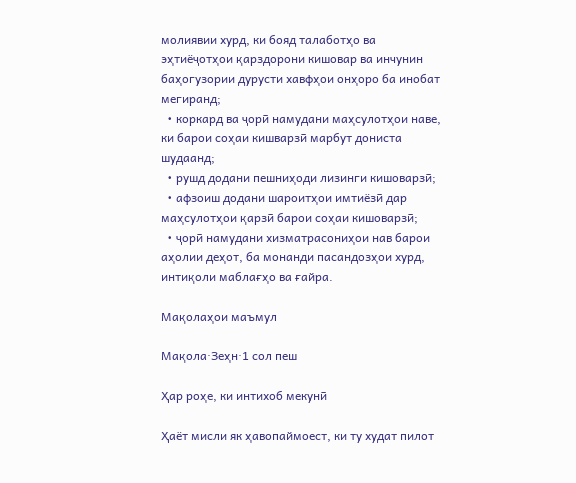молиявии хурд, ки бояд талаботҳо ва эҳтиёҷотҳои қарздорони кишовар ва инчунин баҳогузории дурусти хавфҳои онҳоро ба инобат мегиранд;
  • коркард ва ҷорӣ намудани маҳсулотҳои наве, ки барои соҳаи кишварзӣ марбут дониста шудаанд;
  • рушд додани пешниҳоди лизинги кишоварзӣ;
  • афзоиш додани шароитҳои имтиёзӣ дар маҳсулотҳои қарзӣ барои соҳаи кишоварзӣ;
  • ҷорӣ намудани хизматрасониҳои нав барои аҳолии деҳот, ба монанди пасандозҳои хурд, интиқоли маблағҳо ва ғайра.

Мақолаҳои маъмул

Мақола·Зеҳн·1 сол пеш

Ҳар роҳе, ки интихоб мекунӣ

Ҳаёт мисли як ҳавопаймоест, ки ту худат пилот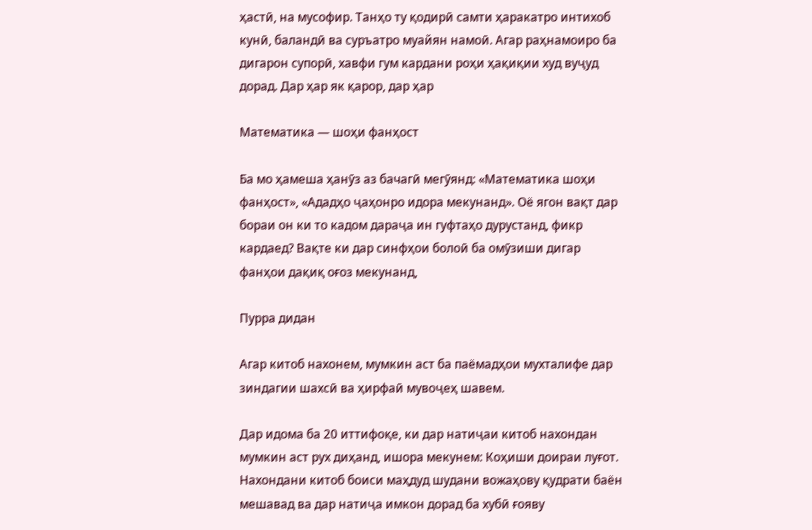ҳастӣ, на мусофир. Танҳо ту қодирӣ самти ҳаракатро интихоб кунӣ, баландӣ ва суръатро муайян намоӣ. Агар раҳнамоиро ба дигарон супорӣ, хавфи гум кардани роҳи ҳақиқии худ вуҷуд дорад. Дар ҳар як қарор, дар ҳар

Математика — шоҳи фанҳост

Ба мо ҳамеша ҳанӯз аз бачагӣ мегӯянд: «Математика шоҳи фанҳост», «Ададҳо ҷаҳонро идора мекунанд». Оё ягон вақт дар бораи он ки то кадом дараҷа ин гуфтаҳо дурустанд, фикр кардаед? Вақте ки дар синфҳои болоӣ ба омӯзиши дигар фанҳои дақиқ оғоз мекунанд,

Пурра дидан

Агар китоб нахонем, мумкин аст ба паёмадҳои мухталифе дар зиндагии шахсӣ ва ҳирфаӣ мувоҷеҳ шавем.

Дар идома ба 20 иттифоқе, ки дар натиҷаи китоб нахондан мумкин аст рух диҳанд, ишора мекунем: Коҳиши доираи луғот. Нахондани китоб боиси маҳдуд шудани вожаҳову қудрати баён мешавад ва дар натиҷа имкон дорад ба хубӣ ғояву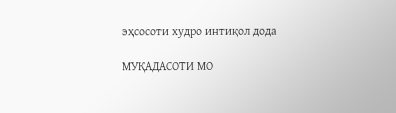эҳсосоти худро интиқол дода

МУҚАДАСОТИ МО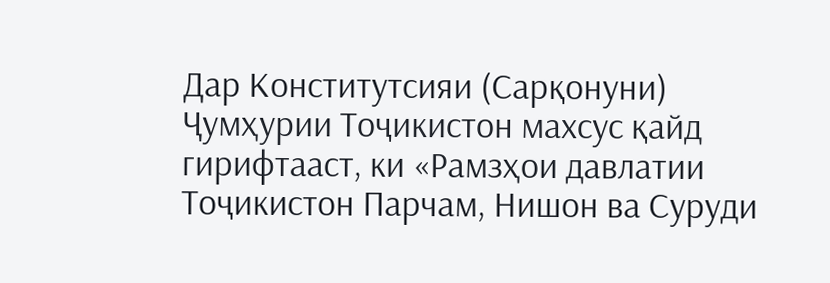Дар Конститутсияи (Сарқонуни) Ҷумҳурии Тоҷикистон махсус қайд гирифтааст, ки «Рамзҳои давлатии Тоҷикистон Парчам, Нишон ва Суруди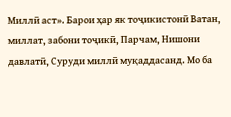Миллӣ аст». Барои ҳар як тоҷикистонӣ Ватан, миллат, забони тоҷикӣ, Парчам, Нишони давлатӣ, Суруди миллӣ муқаддасанд. Мо ба